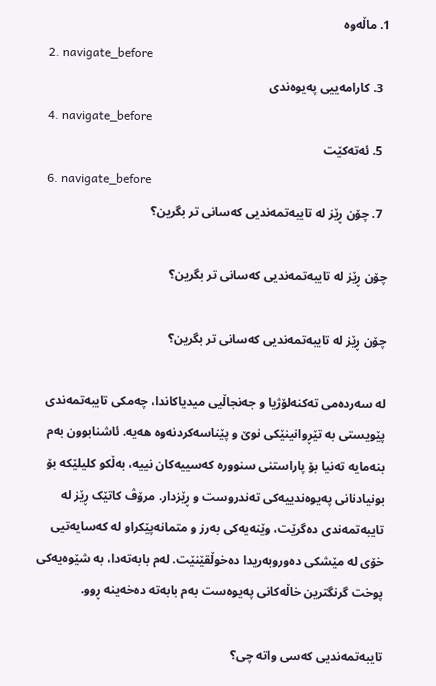1. ماڵه‌وه‌
  2. navigate_before
  3. كارامەييى پەيوەندى
  4. navigate_before
  5. ئەتەکێت
  6. navigate_before
  7. چۆن ڕێز لە تایبەتمەندیی کەسانی تر بگرین؟

چۆن ڕێز لە تایبەتمەندیی کەسانی تر بگرین؟

چۆن ڕێز لە تایبەتمەندیی کەسانی تر بگرین؟

لە سەردەمی تەکنەلۆژیا و جەنجاڵیی میدیاکاندا، چەمکی تایبەتمەندی پێویستی بە تێڕوانینێکی نوێ و پێناسەکردنەوە هەیە. ئاشنابوون بەم بنەمایە تەنیا بۆ پاراستنی سنوورە کەسییەکان نییە، بەڵکو کلیلێکە بۆ بونیادنانی پەیوەندییەکی تەندروست و ڕێزدار. مرۆڤ کاتێک ڕێز لە تایبەتمەندی دەگرێت، وێنەیەکی بەرز و متمانەپێکراو لە کەسایەتیی خۆی لە مێشکی دەوروبەریدا دەخوڵقێنێت. لەم بابەتەدا، بە شێوەیەکی پوخت گرنگترین خاڵەکانی پەیوەست بەم بابەتە دەخەینە ڕوو.

تایبەتمەندیی کەسی واتە چی؟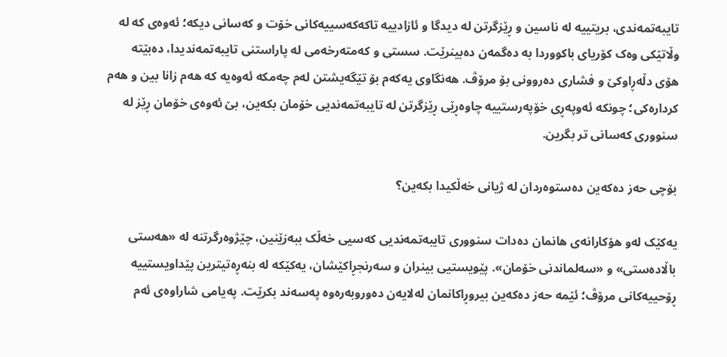تایبەتمەندی، بریتییە لە ناسین و ڕێزگرتن لە دیدگا و ئازادییە تاکەکەسییەکانی خۆت و کەسانی دیکە؛ ئەوەی کە لە وڵاتێکی وەک کۆریای باکووردا بە دەگمەن دەبینرێت. سستی و کەمتەرخەمی لە پاراستنی تایبەتمەندیدا، دەبێتە هۆی دڵەڕاوکێ و فشاری دەروونی بۆ مرۆڤ. هەنگاوی یەکەم بۆ تێگەیشتن لەم چەمکە ئەوەیە کە هەم زانا بین و هەم کردارەکی؛ چونکە ئەوپەڕی خۆپەرستییە چاوەڕێی ڕێزگرتن لە تایبەتمەندیی خۆمان بکەین، بێ ئەوەی خۆمان ڕێز لە سنووری کەسانی تر بگرین.

بۆچی حەز دەکەین دەستوەردان لە ژیانی خەڵکیدا بکەین؟

یەکێک لەو هۆکارانەی هانمان دەدات سنووری تایبەتمەندیی کەسیی خەڵک ببەزێنین، چێژوەرگرتنە لە «هەستی باڵادەستی» و «سەلماندنی خۆمان». پێویستیی بینران و سەرنجڕاکێشان، یەکێکە لە بنەڕەتیترین پێداویستییە ڕۆحییەکانی مرۆڤ؛ ئێمە حەز دەکەین بیروڕاکانمان لەلایەن دەوروبەرەوە پەسەند بکرێت. پەیامی شاراوەی ئەم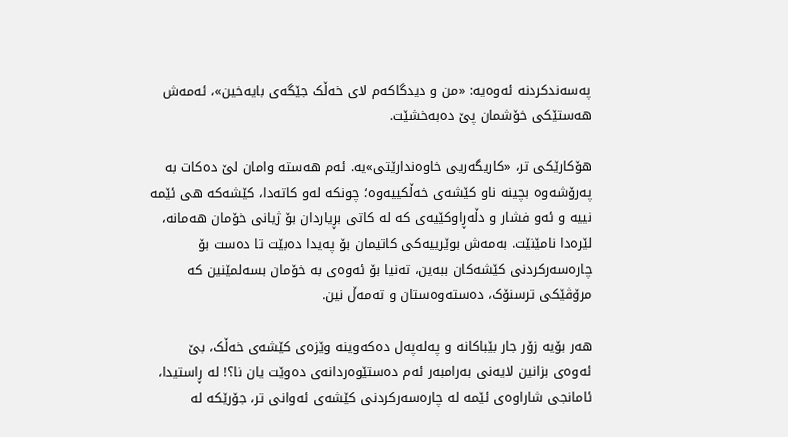پەسەندکردنە ئەوەیە: «من و دیدگاکەم لای خەڵک جێگەی بایەخین»، ئەمەش هەستێکی خۆشمان پێ دەبەخشێت.

هۆکارێکی تر، «کاریگەریی خاوەندارێتی»یە. ئەم هەستە وامان لێ دەکات بە پەرۆشەوە بچینە ناو کێشەی خەڵکییەوە؛ چونکە لەو کاتەدا، کێشەکە هی ئێمە نییە و ئەو فشار و دڵەڕاوکێیەی کە لە کاتی بڕیاردان بۆ ژیانی خۆمان هەمانە، لێرەدا نامێنێت. بەمەش بوێرییەکی کاتیمان بۆ پەیدا دەبێت تا دەست بۆ چارەسەرکردنی کێشەکان ببەین، تەنیا بۆ ئەوەی بە خۆمان بسەلمێنین کە مرۆڤێکی ترسنۆک، دەستەوەستان و تەمەڵ نین.

هەر بۆیە زۆر جار بێباکانە و پەلەپەل دەکەوینە وێزەی کێشەی خەڵک، بێ ئەوەی بزانین لایەنی بەرامبەر ئەم دەستێوەردانەی دەوێت یان نا؟! لە ڕاستیدا، ئامانجی شاراوەی ئێمە لە چارەسەرکردنی کێشەی ئەوانی تر، جۆرێکە لە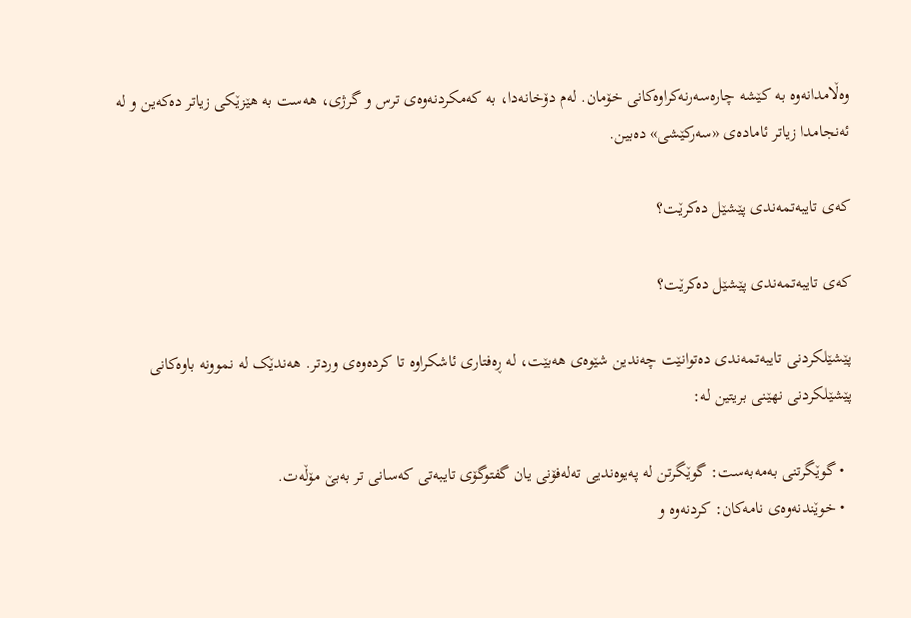وەڵامدانەوە بە کێشە چارەسەرنەکراوەکانی خۆمان. لەم دۆخانەدا، بە کەمکردنەوەی ترس و گرژی، هەست بە هێزێکی زیاتر دەکەین و لە ئەنجامدا زیاتر ئامادەی «سەرکێشی» دەبین.

کەی تایبەتمەندی پێشێل دەکرێت؟

کەی تایبەتمەندی پێشێل دەکرێت؟

پێشێلکردنی تایبەتمەندی دەتوانێت چەندین شێوەی هەبێت، لە ڕەفتاری ئاشکراوە تا کردەوەی وردتر. هەندێک لە نموونە باوەکانی پێشێلکردنی نهێنی بریتین لە:

  • گوێگرتنی بەمەبەست: گوێگرتن لە پەیوەندیی تەلەفۆنی یان گفتوگۆی تایبەتی کەسانی تر بەبێ مۆڵەت.
  • خوێندنەوەی نامەکان: کردنەوە و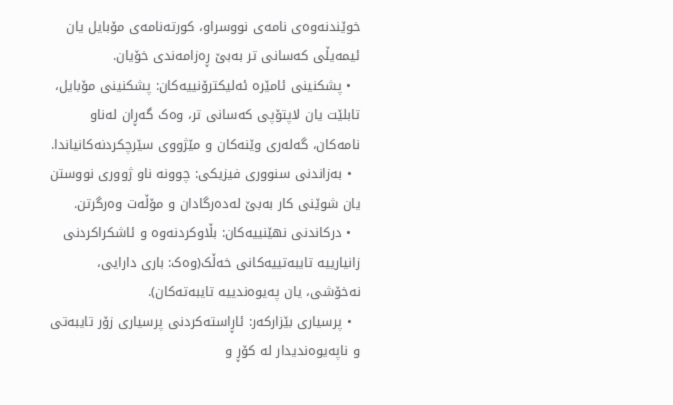خوێندنەوەی نامەی نووسراو، کورتەنامەی مۆبایل یان ئیمەیڵی کەسانی تر بەبێ ڕەزامەندی خۆیان.
  • پشکنینی ئامێرە ئەلیکترۆنییەکان: پشکنینی مۆبایل، تابلێت یان لاپتۆپی کەسانی تر، وەک گەڕان لەناو نامەکان، گەلەری وێنەکان و مێژووی سێرچکردنەکانیاندا.
  • بەزاندنی سنووری فیزیکی: چوونە ناو ژووری نووستن یان شوێنی کار بەبێ لەدەرگادان و مۆڵەت وەرگرتن.
  • درکاندنی نهێنییەکان: بڵاوکردنەوە و ئاشکراکردنی زانیارییە تایبەتییەکانی خەڵک(وەک: باری دارایی، نەخۆشی، یان پەیوەندییە تایبەتەکان).
  • پرسیاری بێزارکەر: ئاڕاستەکردنی پرسیاری زۆر تایبەتی و ناپەیوەندیدار لە کۆڕ و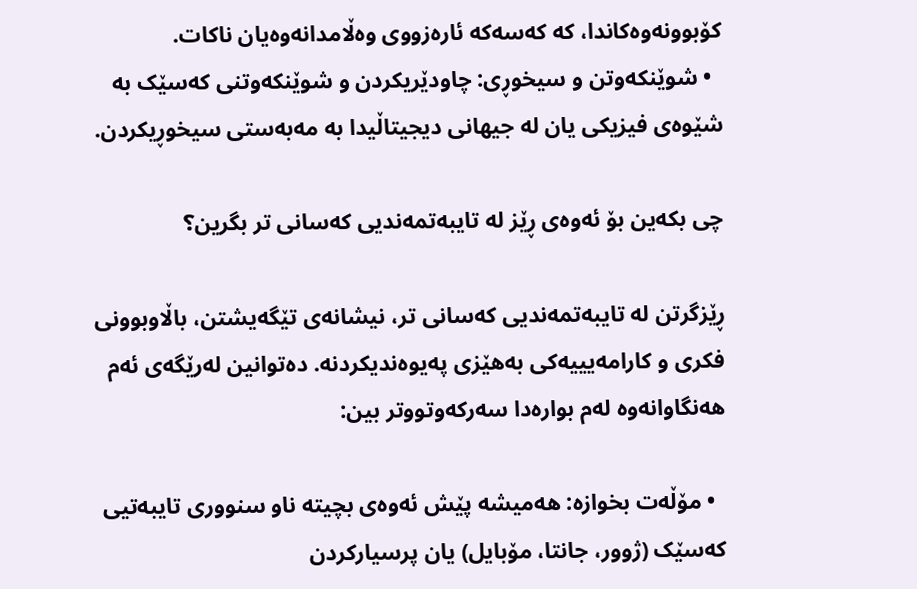کۆبوونەوەکاندا، کە کەسەکە ئارەزووی وەڵامدانەوەیان ناکات.
  • شوێنکەوتن و سیخوڕی: چاودێریکردن و شوێنکەوتنی کەسێک بە شێوەی فیزیکی یان لە جیهانی دیجیتاڵیدا بە مەبەستی سیخوڕیکردن.

چی بکەین بۆ ئەوەی ڕێز لە تایبەتمەندیی کەسانی تر بگرین؟

ڕێزگرتن لە تایبەتمەندیی کەسانی تر، نیشانەی تێگەیشتن، باڵاوبوونی فکری و کارامەیییەکی بەهێزی پەیوەندیکردنە. دەتوانین لەرێگەی ئەم هەنگاوانەوە لەم بوارەدا سەرکەوتووتر بین:

  • مۆڵەت بخوازە: هەمیشە پێش ئەوەی بچیتە ناو سنووری تایبەتیی کەسێک (ژوور، جانتا، مۆبایل) یان پرسیارکردن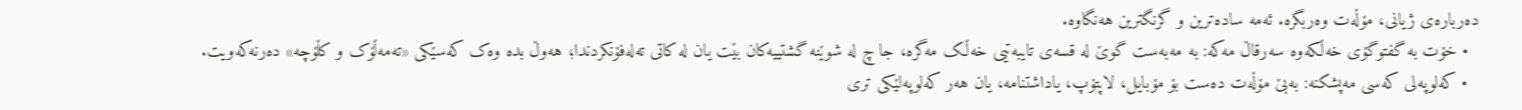دەربارەی ژیانی، مۆڵەت وەربگرە. ئەمە سادەترین و گرنگترین هەنگاوە.
  • خۆت بە گفتوگۆی خەڵکەوە سەرقاڵ مەکە: بە مەبەست گوێ لە قسەی تایبەتیی خەڵک مەگرە، جا چ لە شوێنە گشتییەکان بێت یان لە کاتی تەلەفۆنکردندا؛ هەوڵ بدە وەک کەسێکی «تەمەڵۆک و کڵۆچە» دەرنەکەویت.
  • کەلوپەلی کەسی مەپشکنە: بەبێ مۆڵەت دەست بۆ مۆبایل، لاپتۆپ، یاداشتنامە، یان هەر کەلوپەلێکی تری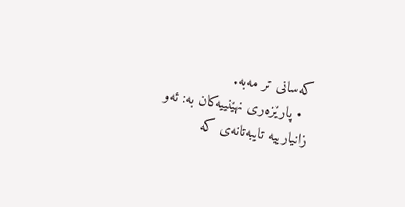کەسانی تر مەبە.
  • پارێزەری نهێنییەکان بە: ئەو زانیارییە تایبەتانەی کە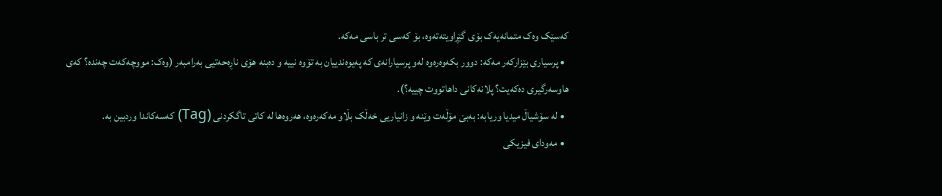کەسێک وەک متمانەیەک بۆی گێڕاویتەتەوە، بۆ کەسی تر باسی مەکە.
  • پرسیاری بێزارکەر مەکە: دوور بکەوەرەوە لەو پرسیارانەی کە پەیوەندییان بە تۆوە نییە و دەبنە هۆی ناڕەحەتیی بەرامبەر (وەک: مووچەکەت چەندە؟ کەی هاوسەرگیری دەکەیت؟ پلانەکانی داهاتووت چییە؟).
  • لە سۆشیاڵ میدیا وریابە: بەبێ مۆڵەت وێنە و زانیاریی خەڵک بڵاو مەکەرەوە، هەروەها لە کاتی تاگکردنی (Tag) کەسەکاندا وردبین بە.
  • مەودای فیزیکی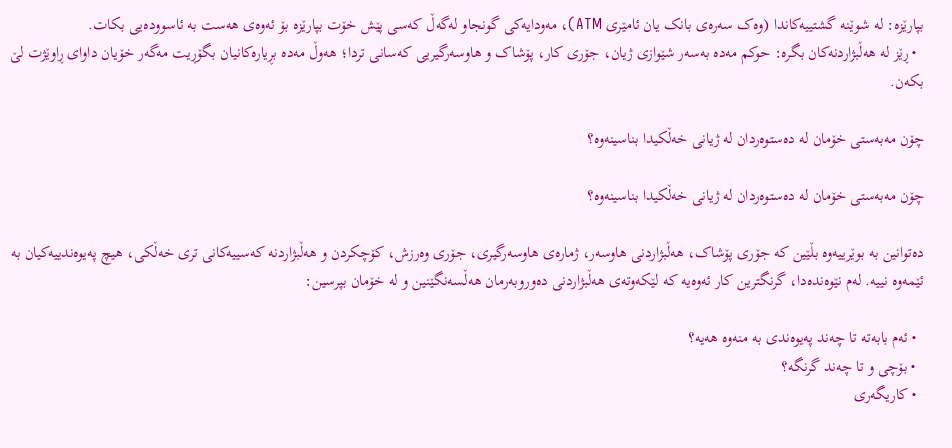بپارێزە: لە شوێنە گشتییەکاندا (وەک سەرەی بانک یان ئامێری ATM)، مەودایەکی گونجاو لەگەڵ کەسی پێش خۆت بپارێزە بۆ ئەوەی هەست بە ئاسوودەیی بکات.
  • ڕێز لە هەڵبژاردنەکان بگرە: حوکم مەدە بەسەر شێوازی ژیان، جۆری کار، پۆشاک و هاوسەرگیریی کەسانی تردا؛ هەوڵ مەدە بڕیارەکانیان بگۆڕیت مەگەر خۆیان داوای ڕاوێژت لێ بکەن.

چۆن مەبەستی خۆمان لە دەستوەردان لە ژیانی خەڵکیدا بناسینەوە؟

چۆن مەبەستی خۆمان لە دەستوەردان لە ژیانی خەڵکیدا بناسینەوە؟

دەتوانین بە بوێرییەوە بڵێین کە جۆری پۆشاک، هەڵبژاردنی هاوسەر، ژمارەی هاوسەرگیری، جۆری وەرزش، کۆچکردن و هەڵبژاردنە کەسییەکانی تری خەڵکی، هیچ پەیوەندییەکیان بە ئێمەوە نییە. لەم نێوەندەدا، گرنگترین کار ئەوەیە کە لێکەوتەی هەڵبژاردنی دەوروبەرمان هەڵسەنگێنین و لە خۆمان بپرسین:

  • ئەم بابەتە تا چەند پەیوەندی بە منەوە هەیە؟
  • بۆچی و تا چەند گرنگە؟
  • کاریگەری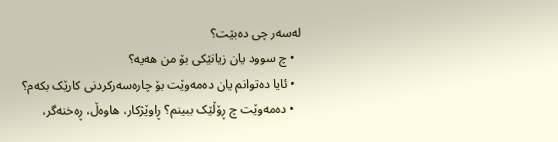لەسەر چی دەبێت؟
  • چ سوود یان زیانێکی بۆ من هەیە؟
  • ئایا دەتوانم یان دەمەوێت بۆ چارەسەرکردنی کارێک بکەم؟
  • دەمەوێت چ ڕۆڵێک ببینم؟ ڕاوێژکار، هاوەڵ، ڕەخنەگر،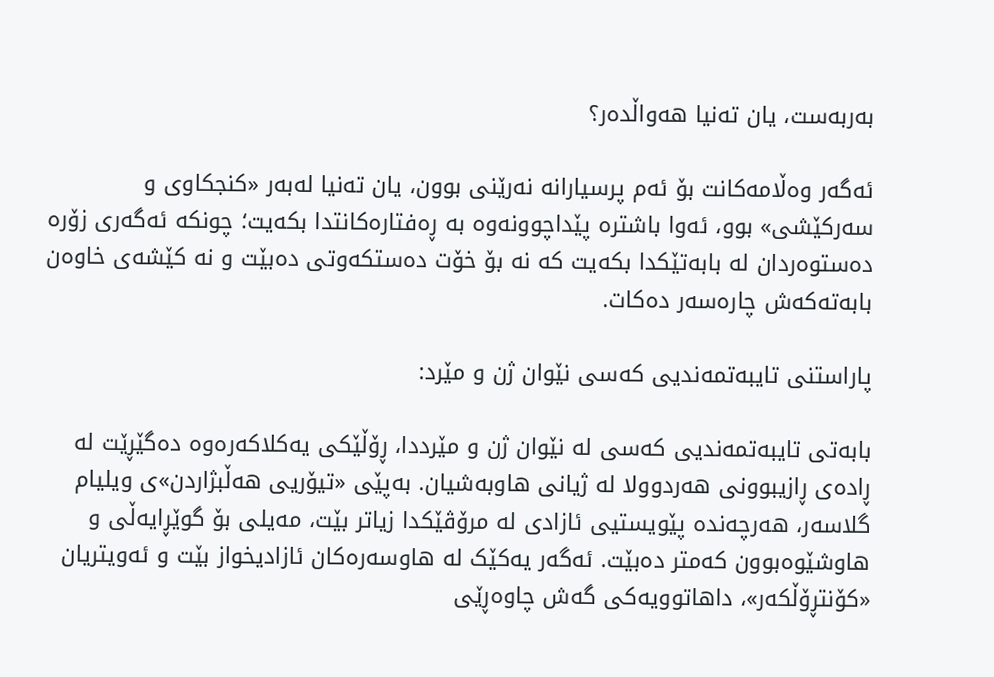بەربەست، یان تەنیا هەواڵدەر؟

ئەگەر وەڵامەکانت بۆ ئەم پرسیارانە نەرێنی بوون، یان تەنیا لەبەر «کنجکاوی و سەرکێشی» بوو، ئەوا باشترە پێداچوونەوە بە ڕەفتارەکانتدا بکەیت؛ چونکە ئەگەری زۆرە دەستوەردان لە بابەتێکدا بکەیت کە نە بۆ خۆت دەستکەوتی دەبێت و نە کێشەی خاوەن بابەتەکەش چارەسەر دەکات.

پاراستنی تایبەتمەندیی کەسی نێوان ژن و مێرد:

بابەتی تایبەتمەندیی کەسی لە نێوان ژن و مێرددا، ڕۆڵێکی یەکلاکەرەوە دەگێڕێت لە ڕادەی ڕازیبوونی هەردوولا لە ژیانی هاوبەشیان. بەپێی «تیۆریی هەڵبژاردن»ی ویلیام گلاسەر، هەرچەندە پێویستیی ئازادی لە مرۆڤێکدا زیاتر بێت، مەیلی بۆ گوێڕایەڵی و هاوشێوەبوون کەمتر دەبێت. ئەگەر یەکێک لە هاوسەرەکان ئازادیخواز بێت و ئەویتریان «کۆنتڕۆڵکەر»، داهاتوویەکی گەش چاوەڕێی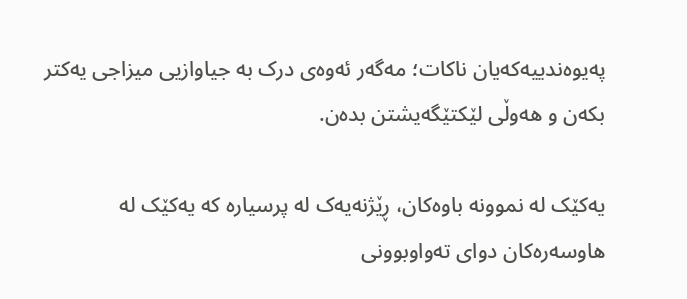پەیوەندییەکەیان ناکات؛ مەگەر ئەوەی درک بە جیاوازیی میزاجی یەکتر بکەن و هەوڵی لێکتێگەیشتن بدەن.

یەکێک لە نموونە باوەکان، ڕێژنەیەک لە پرسیارە کە یەکێک لە هاوسەرەکان دوای تەواوبوونی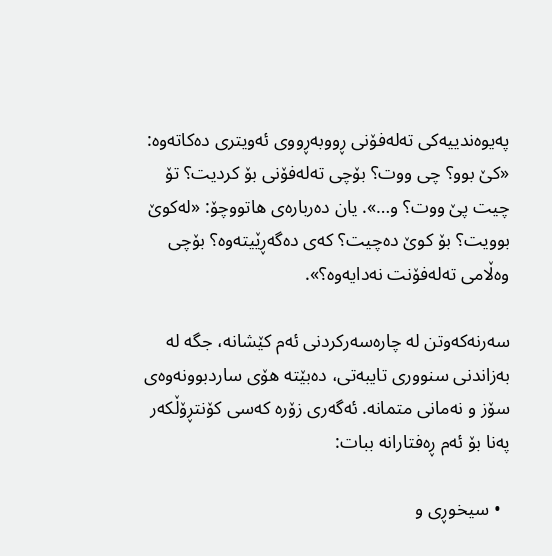پەیوەندییەکی تەلەفۆنی ڕووبەڕووی ئەویتری دەکاتەوە: «کێ بوو؟ چی ووت؟ بۆچی تەلەفۆنی بۆ کردیت؟ تۆ چیت پێ ووت؟ و…». یان دەربارەی هاتووچۆ: «لەکوێ بوویت؟ بۆ کوێ دەچیت؟ کەی دەگەڕێیتەوە؟ بۆچی وەڵامی تەلەفۆنت نەدایەوە؟».

سەرنەکەوتن لە چارەسەرکردنی ئەم کێشانە، جگە لە بەزاندنی سنووری تایبەتی، دەبێتە هۆی ساردبوونەوەی سۆز و نەمانی متمانە. ئەگەری زۆرە کەسی کۆنتڕۆڵکەر پەنا بۆ ئەم ڕەفتارانە ببات:

  • سیخوڕی و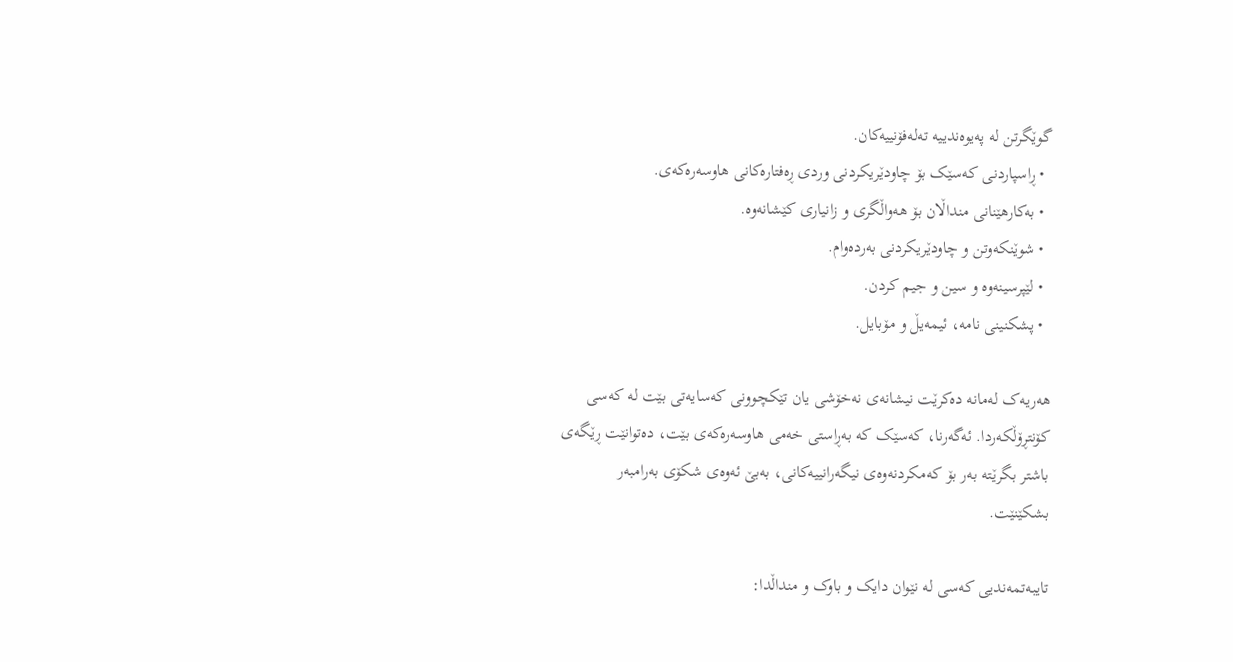گوێگرتن لە پەیوەندییە تەلەفۆنییەکان.
  • ڕاسپاردنی کەسێک بۆ چاودێریکردنی وردی ڕەفتارەکانی هاوسەرەکەی.
  • بەکارهێنانی منداڵان بۆ هەواڵگری و زانیاری کێشانەوە.
  • شوێنکەوتن و چاودێریکردنی بەردەوام.
  • لێپرسینەوە و سین و جیم کردن.
  • پشکنینی نامە، ئیمەیڵ و مۆبایل.

هەریەک لەمانە دەکرێت نیشانەی نەخۆشی یان تێکچوونی کەسایەتی بێت لە کەسی کۆنتڕۆڵکەردا. ئەگەرنا، کەسێک کە بەڕاستی خەمی هاوسەرەکەی بێت، دەتوانێت ڕێگەی باشتر بگرێتە بەر بۆ کەمکردنەوەی نیگەرانییەکانی، بەبێ ئەوەی شکۆی بەرامبەر بشکێنێت.

تایبەتمەندیی کەسی لە نێوان دایک و باوک و منداڵدا: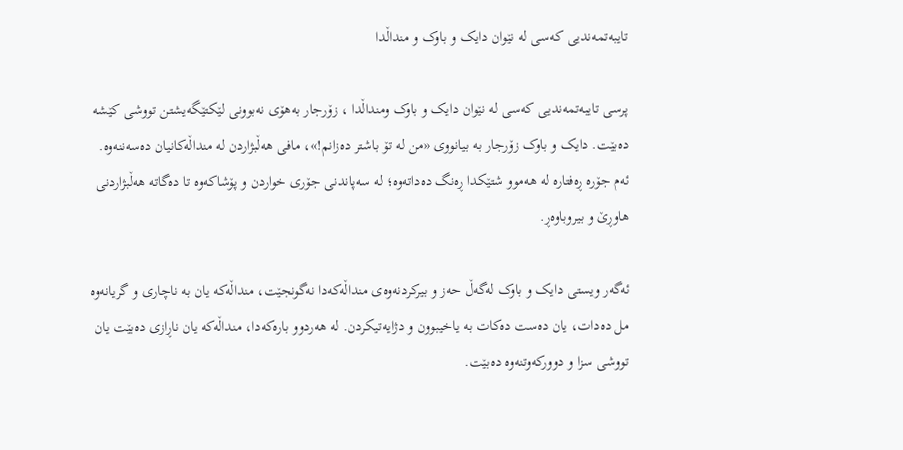تایبەتمەندیی کەسی لە نێوان دایک و باوک و منداڵدا

پرسی تایبەتمەندیی کەسی لە نێوان دایک و باوک ومنداڵدا ، زۆرجار بەهۆی نەبوونی لێکتێگەیشتن تووشی کێشە دەبێت. دایک و باوک زۆرجار بە بیانووی «من لە تۆ باشتر دەزانم!»، مافی هەڵبژاردن لە منداڵەکانیان دەسەننەوە. ئەم جۆرە ڕەفتارە لە هەموو شتێکدا ڕەنگ دەداتەوە؛ لە سەپاندنی جۆری خواردن و پۆشاکەوە تا دەگاتە هەڵبژاردنی هاوڕێ و بیروباوەڕ.

ئەگەر ویستی دایک و باوک لەگەڵ حەز و بیرکردنەوەی منداڵەکەدا نەگونجێت، منداڵەکە یان بە ناچاری و گریانەوە مل دەدات، یان دەست دەکات بە یاخیبوون و دژایەتیکردن. لە هەردوو بارەکەدا، منداڵەکە یان ناڕازی دەبێت یان تووشی سزا و دوورکەوتنەوە دەبێت.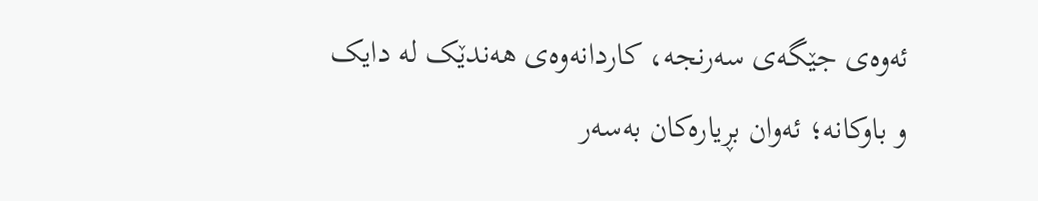ئەوەی جێگەی سەرنجە، کاردانەوەی هەندێک لە دایک و باوکانە؛ ئەوان بڕیارەکان بەسەر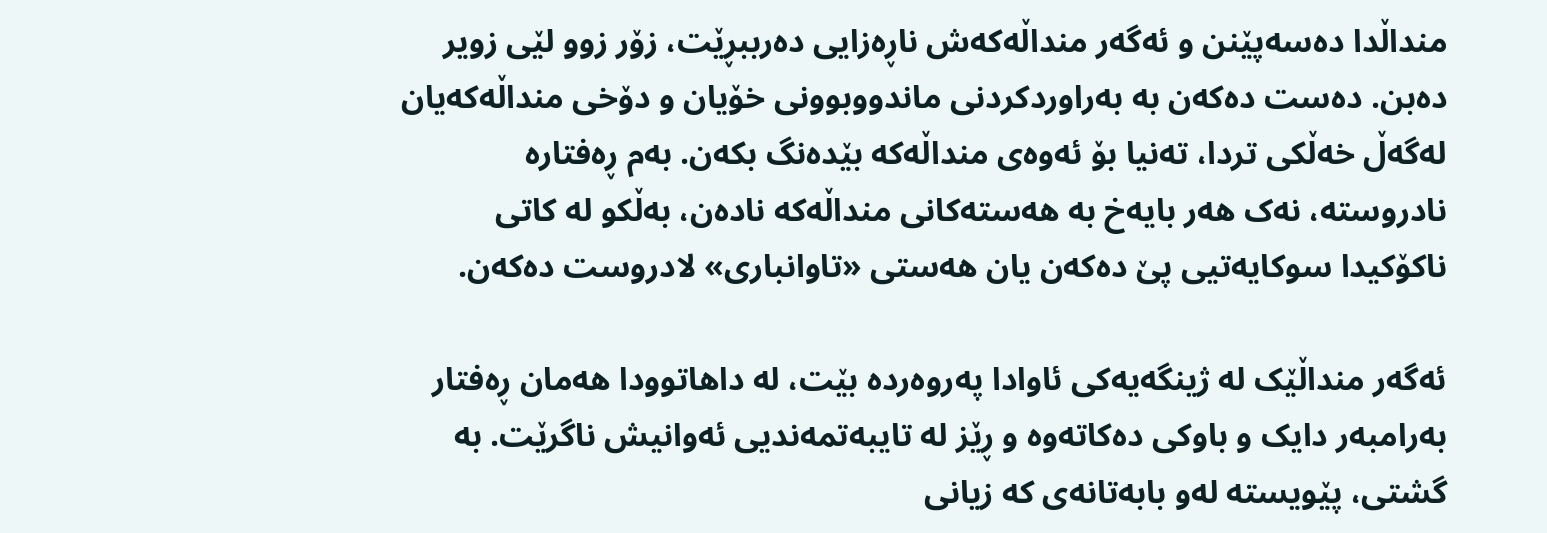منداڵدا دەسەپێنن و ئەگەر منداڵەکەش ناڕەزایی دەرببڕێت، زۆر زوو لێی زویر دەبن. دەست دەکەن بە بەراوردکردنی ماندووبوونی خۆیان و دۆخی منداڵەکەیان لەگەڵ خەڵکی تردا، تەنیا بۆ ئەوەی منداڵەکە بێدەنگ بکەن. بەم ڕەفتارە نادروستە، نەک هەر بایەخ بە هەستەکانی منداڵەکە نادەن، بەڵکو لە کاتی ناکۆکیدا سوکایەتیی پێ دەکەن یان هەستی «تاوانباری» لادروست دەکەن.

ئەگەر منداڵێک لە ژینگەیەکی ئاوادا پەروەردە بێت، لە داهاتوودا هەمان ڕەفتار بەرامبەر دایک و باوکی دەکاتەوە و ڕێز لە تایبەتمەندیی ئەوانیش ناگرێت. بە گشتی، پێویستە لەو بابەتانەی کە زیانی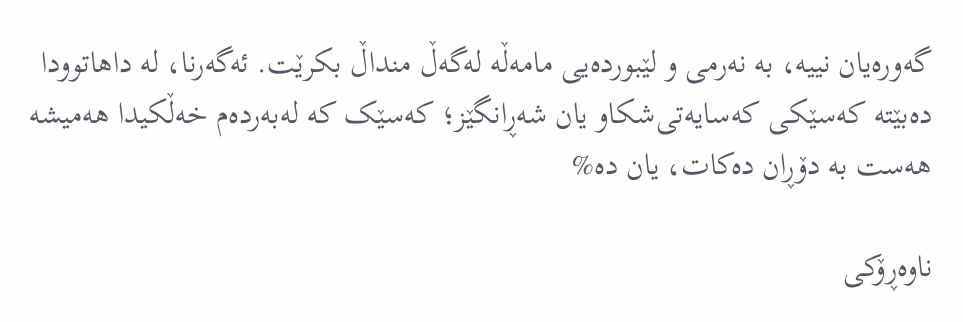گەورەیان نییە، بە نەرمی و لێبوردەیی مامەڵە لەگەڵ منداڵ بکرێت. ئەگەرنا، لە داهاتوودا دەبێتە کەسێکی کەسایەتی‌شکاو یان شەڕانگێز؛ کەسێک کە لەبەردەم خەڵکیدا هەمیشە هەست بە دۆڕان دەکات، یان دە%

ناوەڕۆکی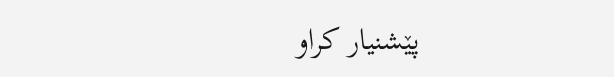پێشنیار کراو